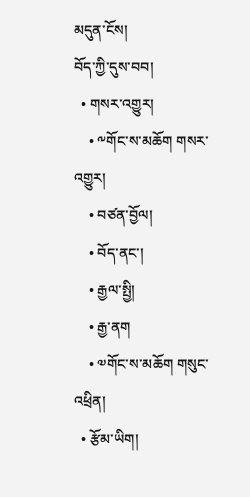མདུན་ངོས།
བོད་ཀྱི་དུས་བབ།
  • གསར་འགྱུར།
    • ༸གོང་ས་མཆོག གསར་འགྱུར།
    • བཙན་བྱོལ།
    • བོད་ནང་།
    • རྒྱལ་སྤྱི།
    • རྒྱ་ནག
    • ༧གོང་ས་མཆོག གསུང་འཕྲིན།
  • རྩོམ་ཡིག།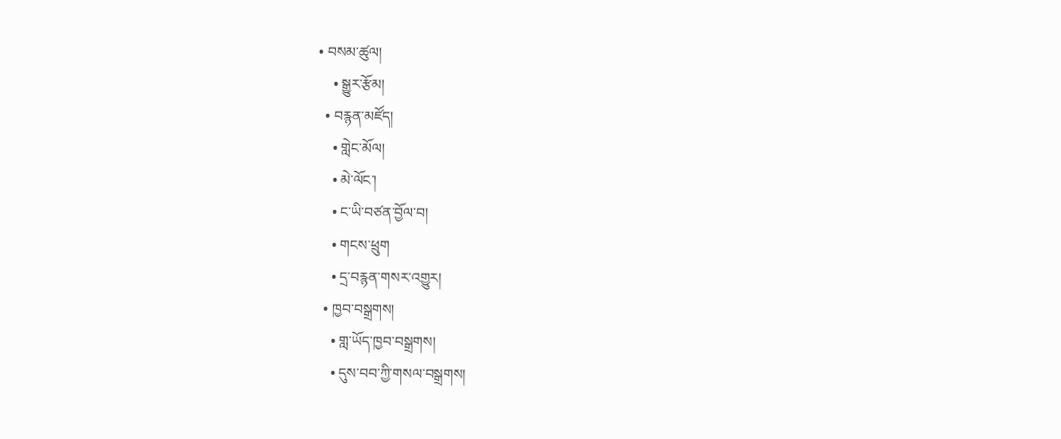• བསམ་ཚུལ།
    • སྒྱུར་རྩོམ།
  • བརྙན་མཛོད།
    • གླེང་མོལ།
    • མེ་ལོང་།
    • ང་ཡི་བཙན་བྱོལ་བ།
    • གངས་ཕྲུག
    • དྲ་བརྙན་གསར་འགྱུར།
  • ཁྱབ་བསྒྲགས།
    • གླ་ཡོད་ཁྱབ་བསྒྲགས།
    • དུས་བབ་ཀྱི་གསལ་བསྒྲགས།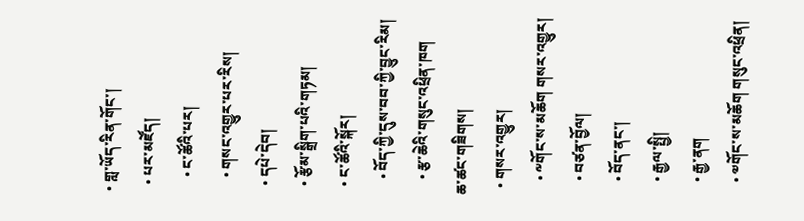• གླ་ཡོད་རིན་གོང་།
  • པར་མཛོད།
    • ང་ཚོའི་པར།
    • གསང་འགྱུར་པར་རིས།
  • དཔེ་དེབ།
  • རྩོམ་སྒྲིག་པའི་གཏམ།
  • ང་ཚོའི་སྐོར།
    • བོད་ཀྱི་དུས་བབ་ཀྱི་བྱུང་རིམ།
    • རྩ་ཆེའི་གསུང་འཕྲིན་ཁག
ཆ་ཚང་གཟིགས།
  • གསར་འགྱུར།
    • ༸གོང་ས་མཆོག གསར་འགྱུར།
    • བཙན་བྱོལ།
    • བོད་ནང་།
    • རྒྱལ་སྤྱི།
    • རྒྱ་ནག
    • ༧གོང་ས་མཆོག གསུང་འཕྲིན།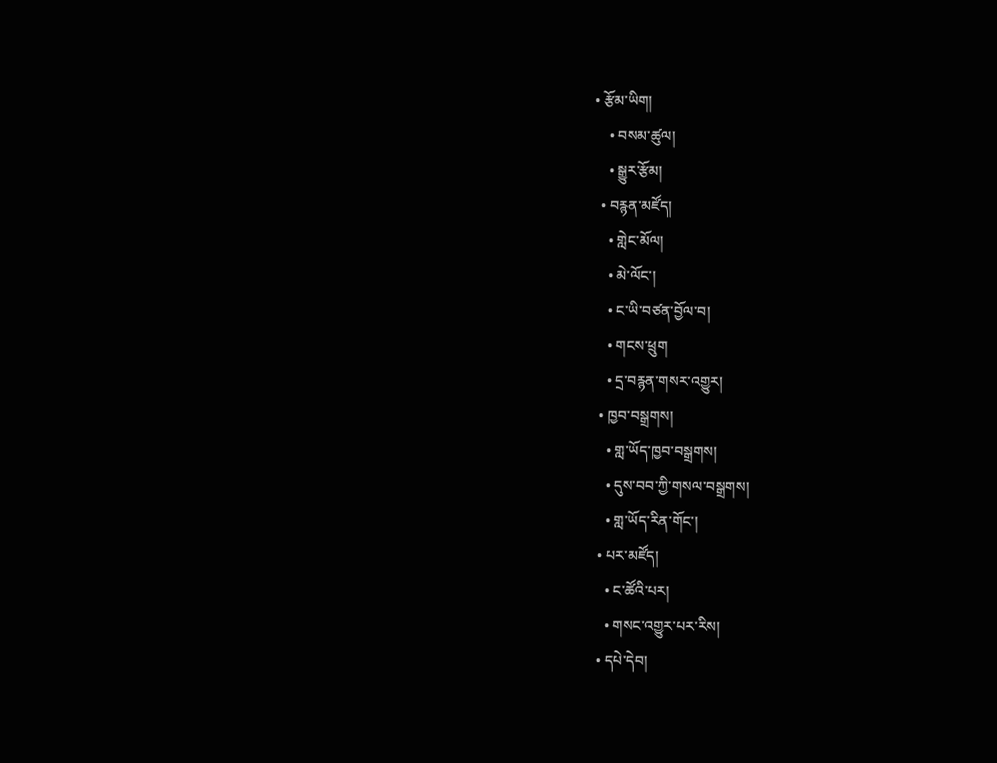• རྩོམ་ཡིག།
    • བསམ་ཚུལ།
    • སྒྱུར་རྩོམ།
  • བརྙན་མཛོད།
    • གླེང་མོལ།
    • མེ་ལོང་།
    • ང་ཡི་བཙན་བྱོལ་བ།
    • གངས་ཕྲུག
    • དྲ་བརྙན་གསར་འགྱུར།
  • ཁྱབ་བསྒྲགས།
    • གླ་ཡོད་ཁྱབ་བསྒྲགས།
    • དུས་བབ་ཀྱི་གསལ་བསྒྲགས།
    • གླ་ཡོད་རིན་གོང་།
  • པར་མཛོད།
    • ང་ཚོའི་པར།
    • གསང་འགྱུར་པར་རིས།
  • དཔེ་དེབ།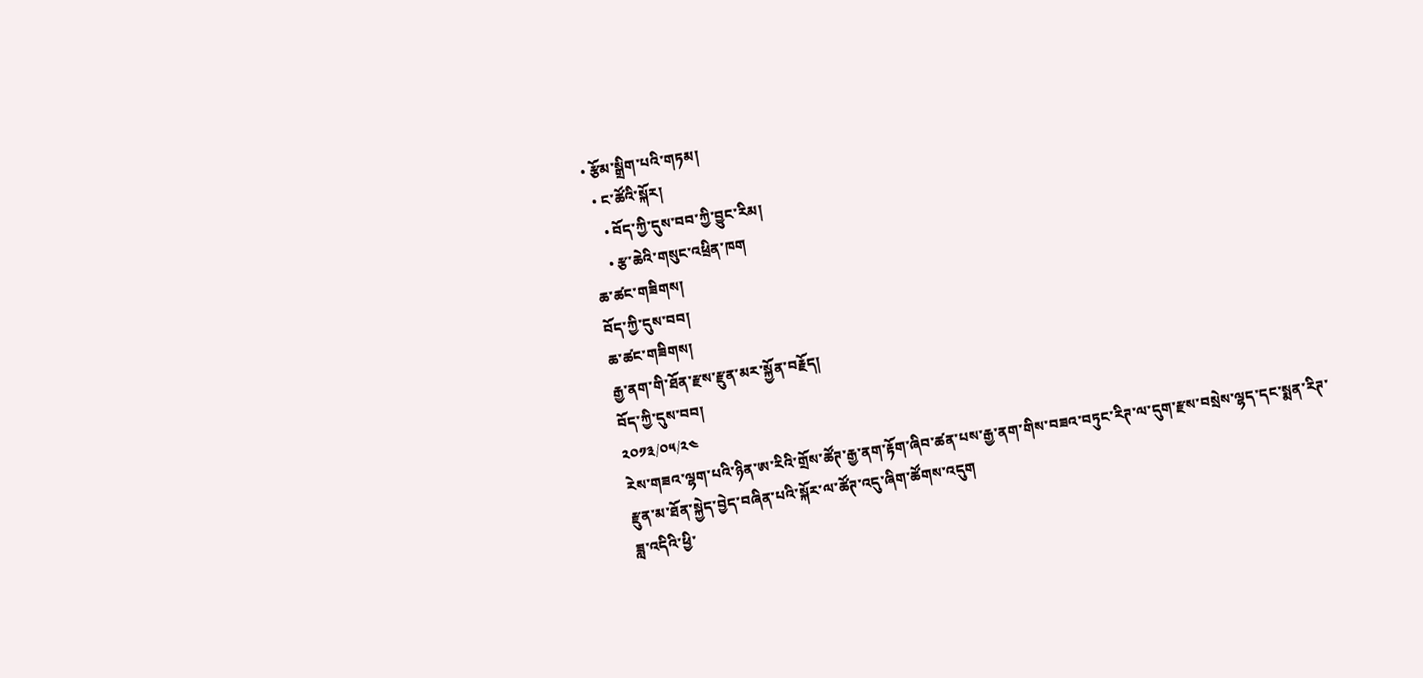• རྩོམ་སྒྲིག་པའི་གཏམ།
  • ང་ཚོའི་སྐོར།
    • བོད་ཀྱི་དུས་བབ་ཀྱི་བྱུང་རིམ།
    • རྩ་ཆེའི་གསུང་འཕྲིན་ཁག
ཆ་ཚང་གཟིགས།
བོད་ཀྱི་དུས་བབ།
ཆ་ཚང་གཟིགས།
རྒྱ་ནག་གི་ཐོན་རྫས་རྫུན་མར་སྐྱོན་བརྗོད།
བོད་ཀྱི་དུས་བབ།
༢༠༡༣/༠༥/༢༤
རེས་གཟའ་ལྷག་པའི་ཉིན་ཨ་རིའི་གྲོས་ཚོཊ་རྒྱ་ནག་རྟོག་ཞིབ་ཚན་པས་རྒྱ་ནག་གིས་བཟའ་བཏུང་རིཊ་ལ་དུག་རྫས་བསྲེས་ལྷད་དང་སྨན་རིཊ་རྫུན་མ་ཐོན་སྐྱེད་བྱེད་བཞིན་པའི་སྐོར་ལ་ཚོཊ་འདུ་ཞིག་ཚོགས་འདུག
ཟླ་འདིའི་ཕྱི་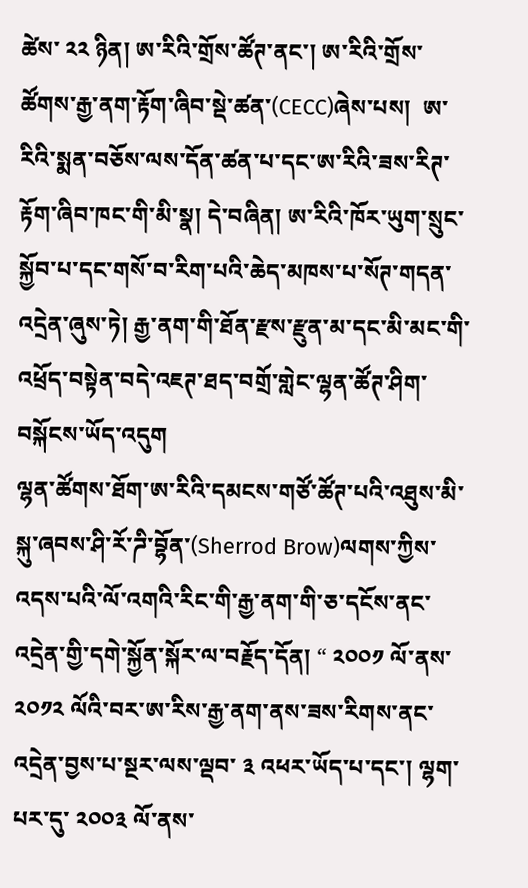ཚེས་ ༢༢ ཉིན། ཨ་རིའི་གྲོས་ཚོཊ་ནང་། ཨ་རིའི་གྲོས་ཚོགས་རྒྱ་ནག་རྟོག་ཞིབ་སྡེ་ཚན་(CECC)ཞེས་པས།  ཨ་རིའི་སྨན་བཅོས་ལས་དོན་ཚན་པ་དང་ཨ་རིའི་ཟས་རིཊ་རྟོག་ཞིབ་ཁང་གི་མི་སྣ། དེ་བཞིན། ཨ་རིའི་ཁོར་ཡུག་སྲུང་སྐྱོབ་པ་དང་གསོ་བ་རིག་པའི་ཆེད་མཁས་པ་སོཊ་གདན་འདྲེན་ཞུས་ཏེ། རྒྱ་ནག་གི་ཐོན་རྫས་རྫུན་མ་དང་མི་མང་གི་འཕྲོད་བསྟེན་བདེ་འཇཊ་ཐད་བགྲོ་གླེང་ལྷན་ཚོཊ་ཤིག་བསྐོངས་ཡོད་འདུག
ལྷན་ཚོགས་ཐོག་ཨ་རིའི་དམངས་གཙོ་ཚོཊ་པའི་འཐུས་མི་སྐུ་ཞབས་ཤི་རོ་ཌི་བྷོན་(Sherrod Brow)ལགས་ཀྱིས་འདས་པའི་ལོ་འགའི་རིང་གི་རྒྱ་ནག་གི་ཅ་དངོས་ནང་འདྲེན་གྱི་དགེ་སྐྱོན་སྐོར་ལ་བརྗོད་དོན། “ ༢༠༠༡ ལོ་ནས་ ༢༠༡༢ ལོའི་བར་ཨ་རིས་རྒྱ་ནག་ནས་ཟས་རིགས་ནང་འདྲེན་བྱས་པ་སྔར་ལས་ལྡབ་ ༣ འཕར་ཡོད་པ་དང་། ལྷག་པར་དུ་ ༢༠༠༣ ལོ་ནས་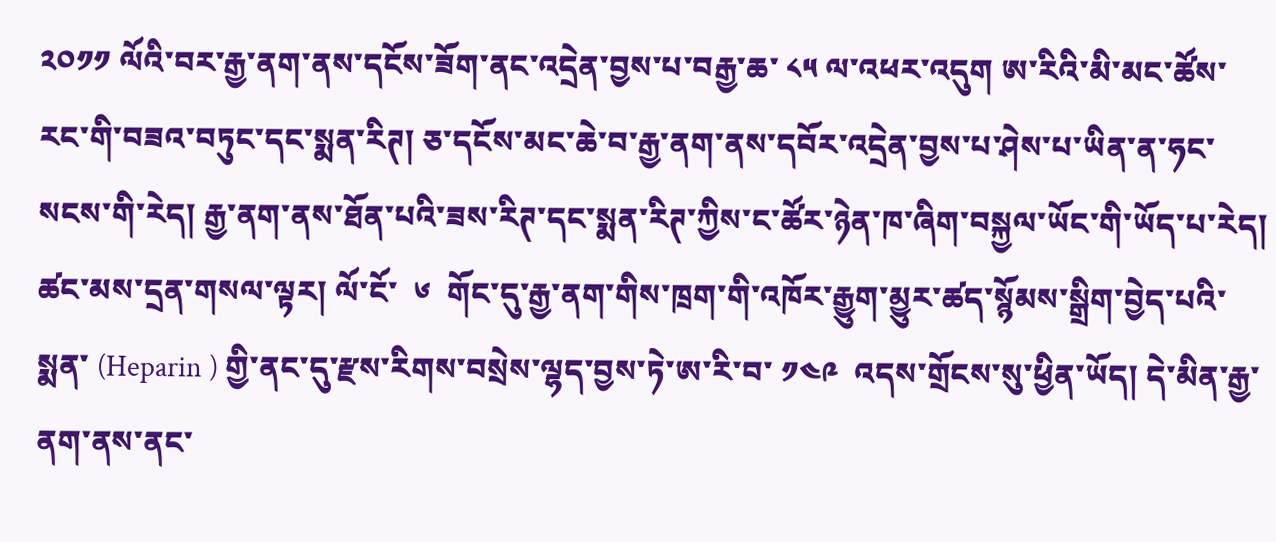༢༠༡༡ ལོའི་བར་རྒྱ་ནག་ནས་དངོས་ཟོག་ནང་འདྲེན་བྱས་པ་བརྒྱ་ཆ་ ༨༥ ལ་འཕར་འདུག ཨ་རིའི་མི་མང་ཚོས་རང་གི་བཟའ་བཏུང་དང་སྨན་རིཊ། ཅ་དངོས་མང་ཆེ་བ་རྒྱ་ནག་ནས་དབོར་འདྲེན་བྱས་པ་ཤེས་པ་ཡིན་ན་ཧང་སངས་གི་རེད། རྒྱ་ནག་ནས་ཐོན་པའི་ཟས་རིཊ་དང་སྨན་རིཊ་ཀྱིས་ང་ཚོར་ཉེན་ཁ་ཞིག་བསྐྱལ་ཡོང་གི་ཡོད་པ་རེད། ཚང་མས་དྲན་གསལ་ལྟར། ལོ་ངོ་  ༦  གོང་དུ་རྒྱ་ནག་གིས་ཁྲག་གི་འཁོར་རྒྱུག་མྱུར་ཚད་སྙོམས་སྒྲིག་བྱེད་པའི་སྨན་ (Heparin ) གྱི་ནང་དུ་རྫས་རིགས་བསྲེས་ལྷད་བྱས་ཏེ་ཨ་རི་བ་ ༡༤༩  འདས་གྲོངས་སུ་ཕྱིན་ཡོད། དེ་མིན་རྒྱ་ནག་ནས་ནང་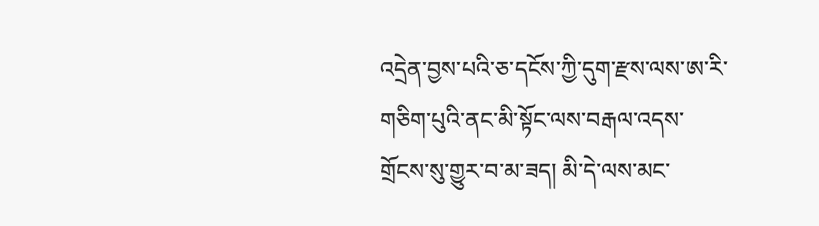འདྲེན་བྱས་པའི་ཅ་དངོས་ཀྱི་དུག་རྫས་ལས་ཨ་རི་གཅིག་པུའི་ནང་མི་སྟོང་ལས་བརྒལ་འདས་གྲོངས་སུ་གྱུར་བ་མ་ཟད། མི་དེ་ལས་མང་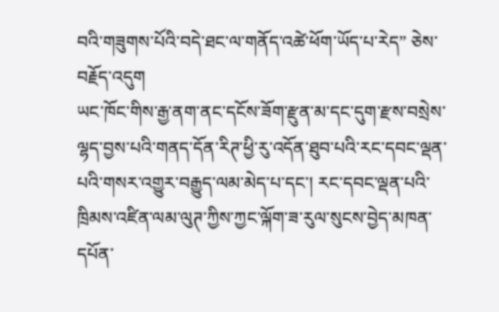བའི་གཟུགས་པོའི་བདེ་ཐང་ལ་གནོད་འཚེ་ཕོག་ཡོད་པ་རེད” ཅེས་བརྗོད་འདུག
ཡང་ཁོང་གིས་རྒྱ་ནག་ནང་དངོས་ཟོག་རྫུན་མ་དང་དུག་རྫས་བསྲེས་ལྷད་བྱས་པའི་གནད་དོན་རིཊ་ཕྱི་རུ་འདོན་ཐུབ་པའི་རང་དབང་ལྡན་པའི་གསར་འགྱུར་བརྒྱུད་ལམ་མེད་པ་དང་། རང་དབང་ལྡན་པའི་ཁྲིམས་འཛིན་ལམ་ལུཊ་ཀྱིས་ཀྱང་ལྐོག་ཟ་རུལ་སུངས་བྱེད་མཁན་དཔོན་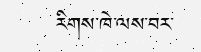རིགས་ཁེ་ལས་བར་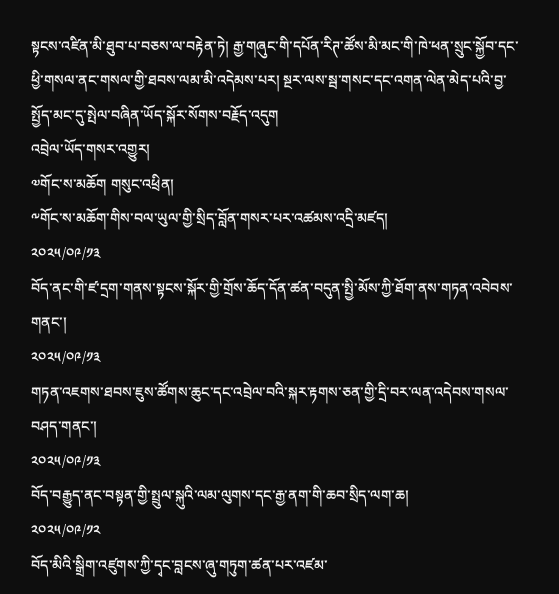སྟངས་འཛིན་མི་ཐུབ་པ་བཅས་ལ་བརྟེན་ཏེ། རྒྱ་གཞུང་གི་དཔོན་རིཊ་ཚོས་མི་མང་གི་ཁེ་ཕན་སྲུང་སྐྱོབ་དང་ཕྱི་གསལ་ནང་གསལ་གྱི་ཐབས་ལམ་མི་འདེམས་པར། སྔར་ལས་སྦ་གསང་དང་འགན་ལེན་མེད་པའི་བྱ་སྤྱོད་མང་དུ་སྤེལ་བཞིན་ཡོད་སྐོར་སོགས་བརྗོད་འདུག
འབྲེལ་ཡོད་གསར་འགྱུར།
༧གོང་ས་མཆོག གསུང་འཕྲིན།
༸གོང་ས་མཆོག་གིས་བལ་ཡུལ་གྱི་སྲིད་བློན་གསར་པར་འཚམས་འདྲི་མཛད།
༢༠༢༥/༠༩/༡༣
བོད་ནང་གི་ཛ་དྲག་གནས་སྟངས་སྐོར་གྱི་གྲོས་ཆོད་དོན་ཚན་བདུན་སྤྱི་མོས་ཀྱི་ཐོག་ནས་གཏན་འབེབས་གནང་།
༢༠༢༥/༠༩/༡༣
གཏན་འཇགས་ཐབས་ཇུས་ཚོགས་ཆུང་དང་འབྲེལ་བའི་སྐར་རྟགས་ཅན་གྱི་དྲི་བར་ལན་འདེབས་གསལ་བཤད་གནང་།
༢༠༢༥/༠༩/༡༣
བོད་བརྒྱུད་ནང་བསྟན་གྱི་སྤྲུལ་སྐུའི་ལམ་ལུགས་དང་རྒྱ་ནག་གི་ཆབ་སྲིད་ལག་ཆ།
༢༠༢༥/༠༩/༡༢
བོད་མིའི་སྒྲིག་འཛུགས་ཀྱི་དྭང་བླངས་ཞུ་གཏུག་ཚན་པར་འཛམ་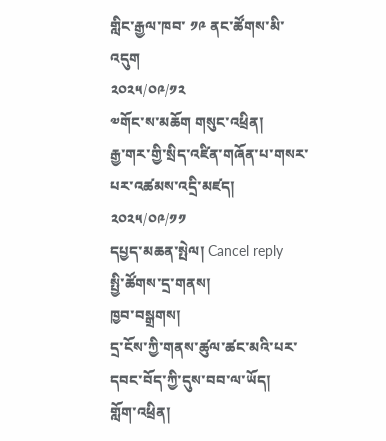གླིང་རྒྱལ་ཁབ་ ༡༩ ནང་ཚོགས་མི་འདུག
༢༠༢༥/༠༩/༡༢
༧གོང་ས་མཆོག གསུང་འཕྲིན།
རྒྱ་གར་གྱི་སྲིད་འཛིན་གཞོན་པ་གསར་པར་འཚམས་འདྲི་མཛད།
༢༠༢༥/༠༩/༡༡
དཔྱད་མཆན་སྤེལ། Cancel reply
སྤྱི་ཚོགས་དྲ་གནས།
ཁྱབ་བསྒྲགས།
དྲ་ངོས་ཀྱི་གནས་ཚུལ་ཚང་མའི་པར་དབང་བོད་ཀྱི་དུས་བབ་ལ་ཡོད།
གློག་འཕྲིན།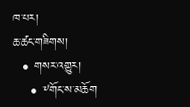ཁ་པར།
ཆ་ཚང་གཟིགས།
  • གསར་འགྱུར།
    • ༸གོང་ས་མཆོག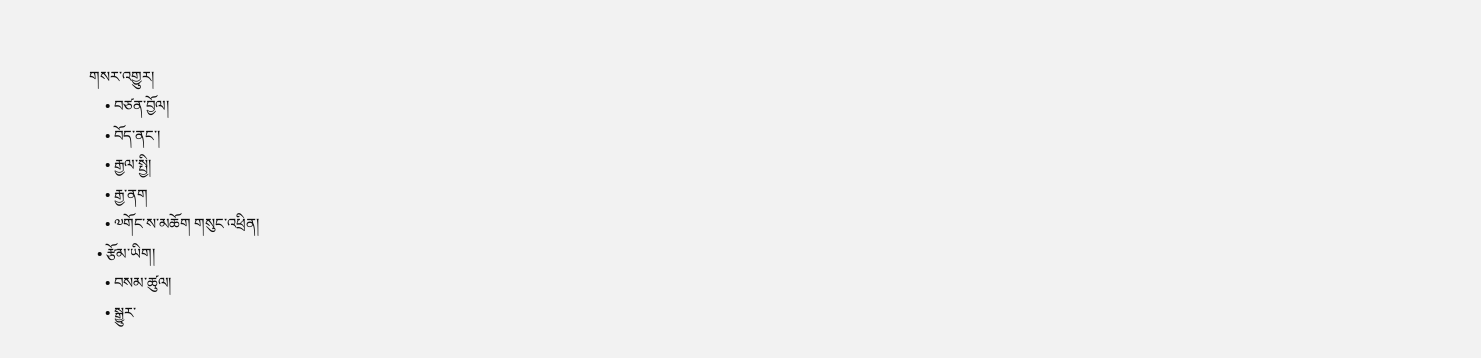གསར་འགྱུར།
    • བཙན་བྱོལ།
    • བོད་ནང་།
    • རྒྱལ་སྤྱི།
    • རྒྱ་ནག
    • ༧གོང་ས་མཆོག གསུང་འཕྲིན།
  • རྩོམ་ཡིག།
    • བསམ་ཚུལ།
    • སྒྱུར་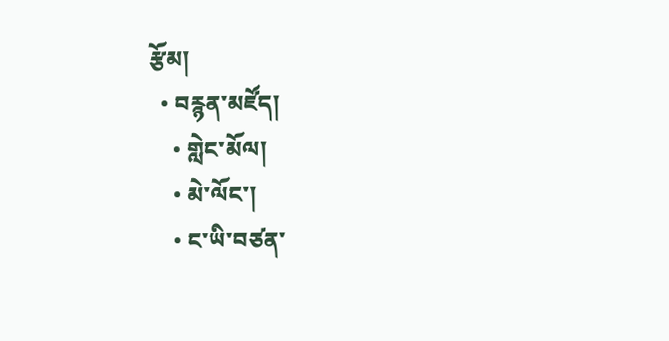རྩོམ།
  • བརྙན་མཛོད།
    • གླེང་མོལ།
    • མེ་ལོང་།
    • ང་ཡི་བཙན་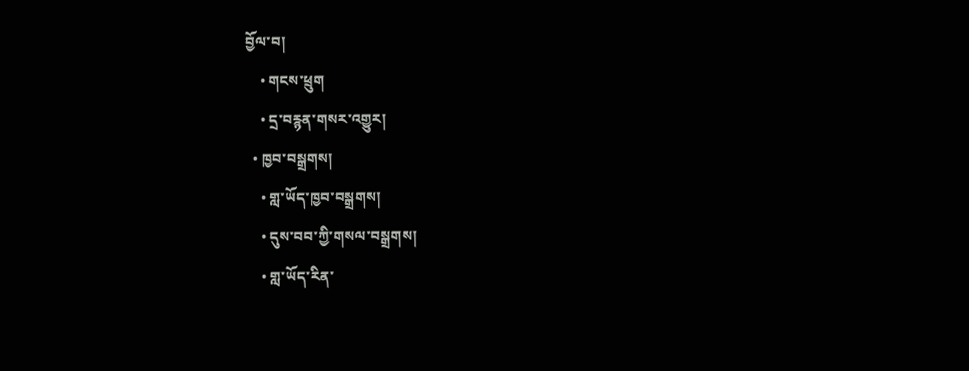བྱོལ་བ།
    • གངས་ཕྲུག
    • དྲ་བརྙན་གསར་འགྱུར།
  • ཁྱབ་བསྒྲགས།
    • གླ་ཡོད་ཁྱབ་བསྒྲགས།
    • དུས་བབ་ཀྱི་གསལ་བསྒྲགས།
    • གླ་ཡོད་རིན་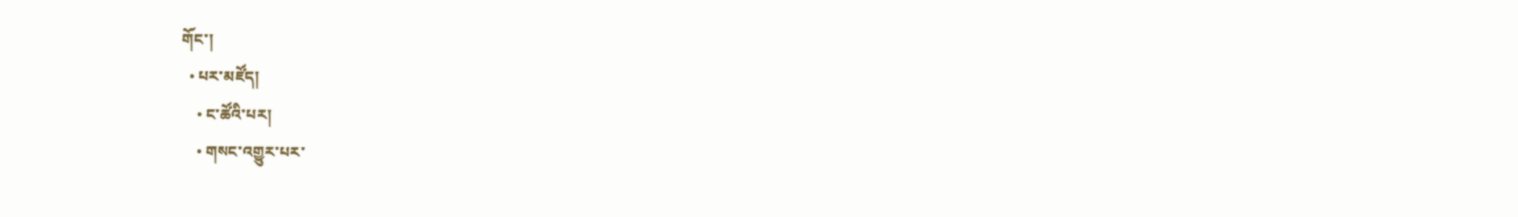གོང་།
  • པར་མཛོད།
    • ང་ཚོའི་པར།
    • གསང་འགྱུར་པར་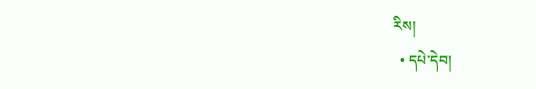རིས།
  • དཔེ་དེབ།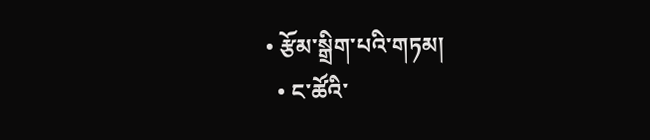• རྩོམ་སྒྲིག་པའི་གཏམ།
  • ང་ཚོའི་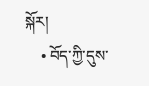སྐོར།
    • བོད་ཀྱི་དུས་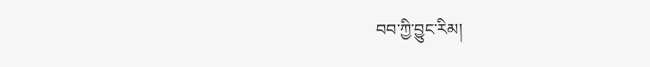བབ་ཀྱི་བྱུང་རིམ།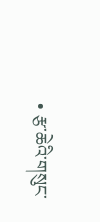• རྩ་ཆེའི་གསུང་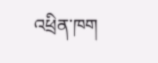འཕྲིན་ཁག